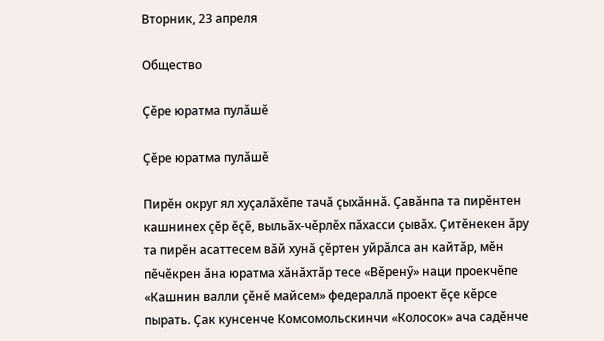Вторник, 23 апреля

Общество

Ҫӗре юратма пулӑшӗ

Ҫӗре юратма пулӑшӗ

Пирӗн округ ял хуҫалӑхӗпе тачӑ ҫыхӑннӑ. Ҫавӑнпа та пирӗнтен кашнинех ҫӗр ӗҫӗ, выльӑх-чӗрлӗх пӑхасси ҫывӑх. Ҫитӗнекен ӑру та пирӗн асаттесем вӑй хунӑ ҫӗртен уйрӑлса ан кайтӑр, мӗн пӗчӗкрен ӑна юратма хӑнӑхтӑр тесе «Вӗренӳ» наци проекчӗпе «Кашнин валли ҫӗнӗ майсем» федераллӑ проект ӗҫе кӗрсе пырать. Ҫак кунсенче Комсомольскинчи «Колосок» ача садӗнче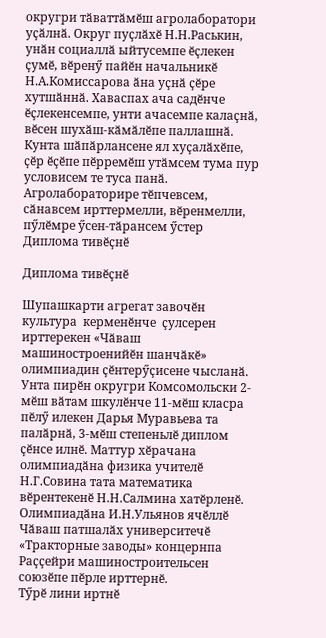округри тӑваттӑмӗш агролаборатори уҫӑлнӑ. Округ пуҫлӑхӗ Н.Н.Раськин, унӑн социаллӑ ыйтусемпе ӗҫлекен ҫумӗ, вӗренӳ пайӗн начальникӗ Н.А.Комиссарова ӑна уҫнӑ ҫӗре хутшӑннӑ. Хаваспах ача садӗнче ӗҫлекенсемпе, унти ачасемпе калаҫнӑ, вӗсен шухӑш-кӑмӑлӗпе паллашнӑ. Кунта шӑпӑрлансене ял хуҫалӑхӗпе, ҫӗр ӗҫӗпе пӗрремӗш утӑмсем тума пур условисем те туса панӑ. Агролабораторире тӗпчевсем, сӑнавсем ирттермелли, вӗренмелли, пӳлӗмре ӳсен-тӑрансем ӳстер
Диплома тивӗҫнӗ

Диплома тивӗҫнӗ

Шупашкарти агрегат завочӗн культура  керменӗнче  ҫулсерен ирттерекен «Чӑваш машиностроенийӗн шанчӑкӗ» олимпиадин ҫӗнтерӳҫисене чысланӑ. Унта пирӗн округри Комсомольски 2-мӗш вӑтам шкулӗнче 11-мӗш класра пӗлӳ илекен Дарья Муравьева та палӑрнӑ, 3-мӗш степеньлӗ диплом ҫӗнсе илнӗ. Маттур хӗрачана олимпиадӑна физика учителӗ Н.Г.Совина тата математика вӗрентекенӗ Н.Н.Салмина хатӗрленӗ. Олимпиадӑна И.Н.Ульянов ячӗллӗ Чӑваш патшалӑх университечӗ «Тракторные заводы» концернпа Раҫҫейри машиностроительсен союзӗпе пӗрле ирттернӗ.
Тӳрӗ лини иртнӗ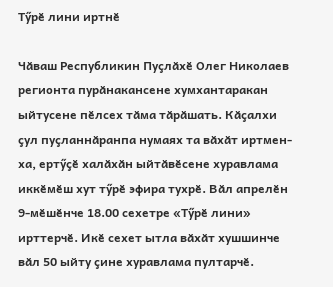Тӳрӗ лини иртнӗ

Чӑваш Республикин Пуҫлӑхӗ Олег Николаев регионта пурӑнакансене хумхантаракан ыйтусене пӗлсех тӑма тӑрӑшать. Кӑҫалхи ҫул пуҫланнӑранпа нумаях та вӑхӑт иртмен-ха, ертӳҫӗ халӑхӑн ыйтӑвӗсене хуравлама  иккӗмӗш хут тӳрӗ эфира тухрӗ. Вӑл апрелӗн 9-мӗшӗнче 18.00 сехетре «Тӳрӗ лини» ирттерчӗ. Икӗ сехет ытла вӑхӑт хушшинче вӑл 50 ыйту ҫине хуравлама пултарчӗ.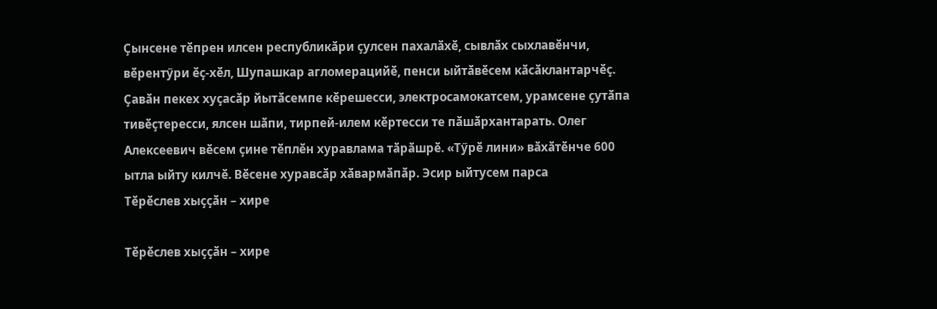Ҫынсене тӗпрен илсен республикӑри ҫулсен пахалӑхӗ, сывлӑх сыхлавӗнчи, вӗрентӳри ӗҫ-хӗл, Шупашкар агломерацийӗ, пенси ыйтӑвӗсем кӑсӑклантарчӗҫ. Ҫавӑн пекех хуҫасӑр йытӑсемпе кӗрешесси, электросамокатсем, урамсене ҫутӑпа тивӗҫтересси, ялсен шӑпи, тирпей-илем кӗртесси те пӑшӑрхантарать. Олег Алексеевич вӗсем ҫине тӗплӗн хуравлама тӑрӑшрӗ. «Тӳрӗ лини» вӑхӑтӗнче 600 ытла ыйту килчӗ. Вӗсене хуравсӑр хӑвармӑпӑр. Эсир ыйтусем парса
Тӗрӗслев хыҫҫӑн – хире

Тӗрӗслев хыҫҫӑн – хире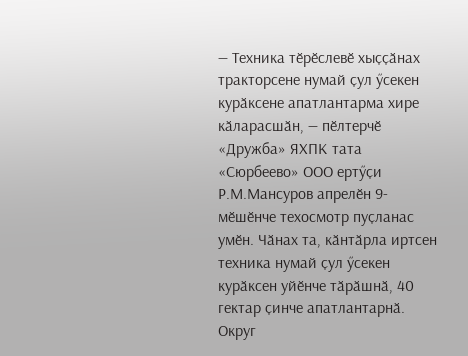— Техника тӗрӗслевӗ хыҫҫӑнах  тракторсене нумай ҫул ӳсекен курӑксене апатлантарма хире кӑларасшӑн, — пӗлтерчӗ «Дружба» ЯХПК тата «Сюрбеево» ООО ертӳҫи Р.М.Мансуров апрелӗн 9-мӗшӗнче техосмотр пуҫланас умӗн. Чӑнах та, кӑнтӑрла иртсен техника нумай ҫул ӳсекен  курӑксен уйӗнче тӑрӑшнӑ, 40 гектар ҫинче апатлантарнӑ. Округ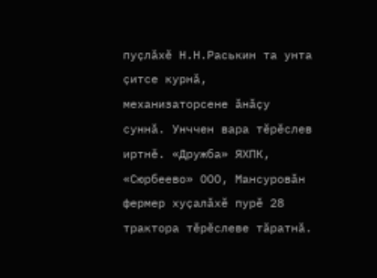пуҫлӑхӗ Н.Н.Раськин та унта ҫитсе курнӑ, механизаторсене ӑнӑҫу суннӑ. Унччен вара тӗрӗслев иртнӗ. «Дружба» ЯХПК, «Сюрбеево» ООО, Мансуровӑн фермер хуҫалӑхӗ пурӗ 28 трактора тӗрӗслеве тӑратнӑ.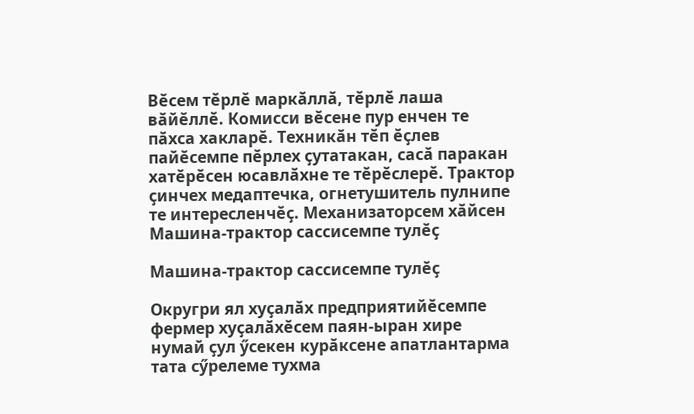Вӗсем тӗрлӗ маркӑллӑ, тӗрлӗ лаша вӑйӗллӗ. Комисси вӗсене пур енчен те пӑхса хакларӗ. Техникӑн тӗп ӗҫлев пайӗсемпе пӗрлех ҫутатакан, сасӑ паракан хатӗрӗсен юсавлӑхне те тӗрӗслерӗ. Трактор ҫинчех медаптечка, огнетушитель пулнипе те интересленчӗҫ. Механизаторсем хӑйсен
Машина-трактор сассисемпе тулӗҫ

Машина-трактор сассисемпе тулӗҫ

Округри ял хуҫалӑх предприятийӗсемпе фермер хуҫалӑхӗсем паян-ыран хире нумай ҫул ӳсекен курӑксене апатлантарма тата сӳрелеме тухма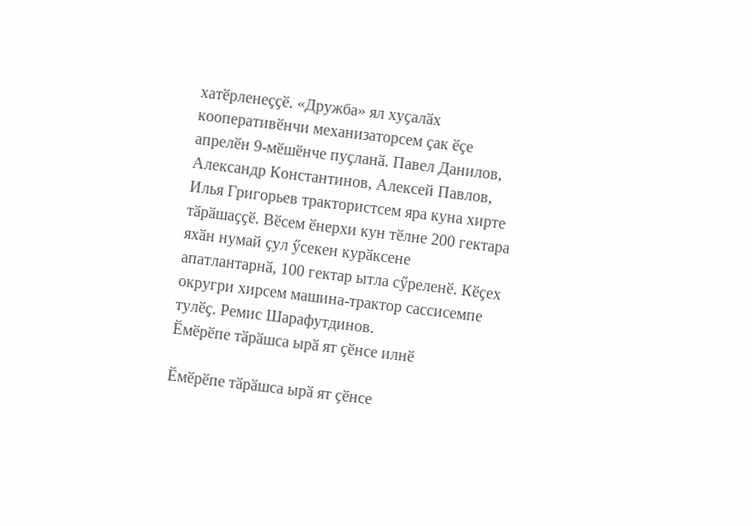хатӗрленеҫҫӗ. «Дружба» ял хуҫалӑх кооперативӗнчи механизаторсем ҫак ӗҫе апрелӗн 9-мӗшӗнче пуҫланӑ. Павел Данилов, Александр Константинов, Алексей Павлов, Илья Григорьев трактористсем яра куна хирте тӑрӑшаҫҫӗ. Вӗсем ӗнерхи кун тӗлне 200 гектара яхӑн нумай ҫул ӳсекен курӑксене апатлантарнӑ, 100 гектар ытла сӳреленӗ. Кӗҫех округри хирсем машина-трактор сассисемпе тулӗҫ. Ремис Шарафутдинов.
Ӗмӗрӗпе тӑрӑшса ырӑ ят ҫӗнсе илнӗ

Ӗмӗрӗпе тӑрӑшса ырӑ ят ҫӗнсе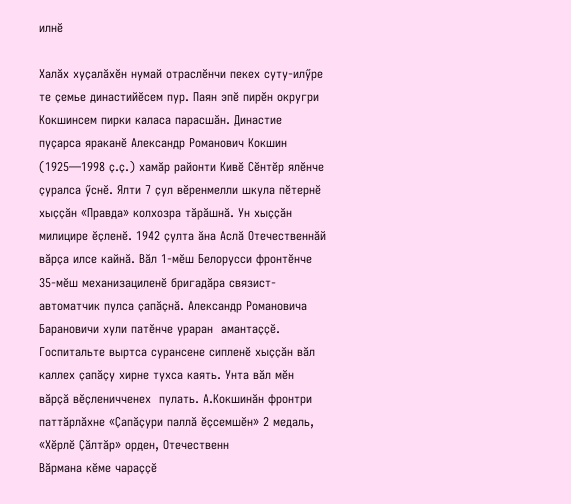илнӗ

Халӑх хуҫалӑхӗн нумай отраслӗнчи пекех суту-илӳре те ҫемье династийӗсем пур. Паян эпӗ пирӗн округри Кокшинсем пирки каласа парасшӑн. Династие пуҫарса яраканӗ Александр Романович Кокшин (1925—1998 ҫ.ҫ.) хамӑр районти Кивӗ Сӗнтӗр ялӗнче ҫуралса ӳснӗ. Ялти 7 ҫул вӗренмелли шкула пӗтернӗ хыҫҫӑн «Правда» колхозра тӑрӑшнӑ. Ун хыҫҫӑн милицире ӗҫленӗ. 1942 ҫулта ӑна Аслӑ Отечественнӑй вӑрҫа илсе кайнӑ. Вӑл 1-мӗш Белорусси фронтӗнче 35-мӗш механизациленӗ бригадӑра связист-автоматчик пулса ҫапӑҫнӑ. Александр Романовича Барановичи хули патӗнче ураран  амантаҫҫӗ. Госпитальте выртса сурансене сипленӗ хыҫҫӑн вӑл каллех ҫапӑҫу хирне тухса каять. Унта вӑл мӗн вӑрҫӑ вӗҫленичченех  пулать. А.Кокшинӑн фронтри паттӑрлӑхне «Ҫапӑҫури паллӑ ӗҫсемшӗн» 2 медаль, «Хӗрлӗ Ҫӑлтӑр» орден, Отечественн
Вӑрмана кӗме чараҫҫӗ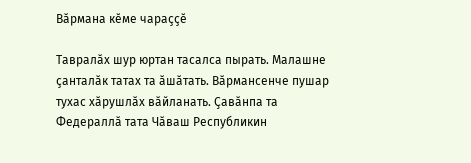Вӑрмана кӗме чараҫҫӗ

Тавралӑх шур юртан тасалса пырать. Малашне ҫанталӑк татах та ӑшӑтать. Вӑрмансенче пушар тухас хӑрушлӑх вӑйланать. Ҫавӑнпа та Федераллӑ тата Чӑваш Республикин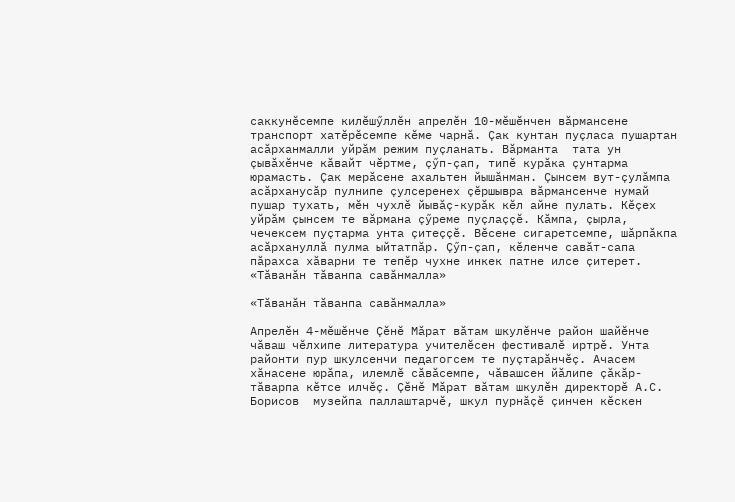саккунӗсемпе килӗшӳллӗн апрелӗн 10-мӗшӗнчен вӑрмансене транспорт хатӗрӗсемпе кӗме чарнӑ. Ҫак кунтан пуҫласа пушартан асӑрханмалли уйрӑм режим пуҫланать. Вӑрманта  тата ун ҫывӑхӗнче кӑвайт чӗртме, ҫӳп-ҫап, типӗ курӑка ҫунтарма юрамасть. Ҫак мерӑсене ахальтен йышӑнман. Ҫынсем вут-ҫулӑмпа асӑрханусӑр пулнипе ҫулсеренех ҫӗршывра вӑрмансенче нумай пушар тухать, мӗн чухлӗ йывӑҫ-курӑк кӗл айне пулать. Кӗҫех уйрӑм ҫынсем те вӑрмана ҫӳреме пуҫлаҫҫӗ. Кӑмпа, ҫырла, чечексем пуҫтарма унта ҫитеҫҫӗ. Вӗсене сигаретсемпе, шӑрпӑкпа асӑрхануллӑ пулма ыйтатпӑр. Ҫӳп-ҫап, кӗленче савӑт-сапа пӑрахса хӑварни те тепӗр чухне инкек патне илсе ҫитерет.
«Тӑванӑн тӑванпа савӑнмалла»

«Тӑванӑн тӑванпа савӑнмалла»

Апрелӗн 4-мӗшӗнче Ҫӗнӗ Мӑрат вӑтам шкулӗнче район шайӗнче чӑваш чӗлхипе литература учителӗсен фестивалӗ иртрӗ. Унта районти пур шкулсенчи педагогсем те пуҫтарӑнчӗҫ. Ачасем хӑнасене юрӑпа, илемлӗ сӑвӑсемпе, чӑвашсен йӑлипе ҫӑкӑр-тӑварпа кӗтсе илчӗҫ. Ҫӗнӗ Мӑрат вӑтам шкулӗн директорӗ А.С. Борисов  музейпа паллаштарчӗ, шкул пурнӑҫӗ ҫинчен кӗскен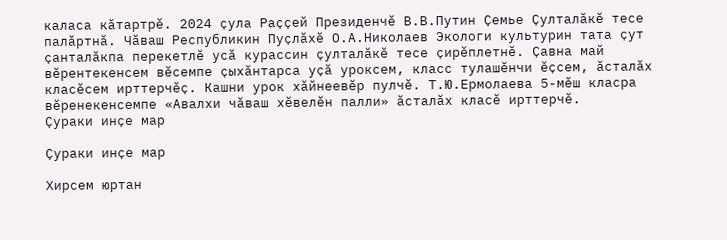каласа кӑтартрӗ. 2024 ҫула Раҫҫей Президенчӗ В.В.Путин Ҫемье Ҫулталӑкӗ тесе палӑртнӑ. Чӑваш Республикин Пуҫлӑхӗ О.А.Николаев Экологи культурин тата ҫут ҫанталӑкпа перекетлӗ усӑ курассин ҫулталӑкӗ тесе ҫирӗплетнӗ. Ҫавна май вӗрентекенсем вӗсемпе ҫыхӑнтарса уҫӑ уроксем, класс тулашӗнчи ӗҫсем, ӑсталӑх класӗсем ирттерчӗҫ. Кашни урок хӑйнеевӗр пулчӗ. Т.Ю.Ермолаева 5-мӗш класра вӗренекенсемпе «Авалхи чӑваш хӗвелӗн палли» ӑсталӑх класӗ ирттерчӗ.
Ҫураки инҫе мар

Ҫураки инҫе мар

Хирсем юртан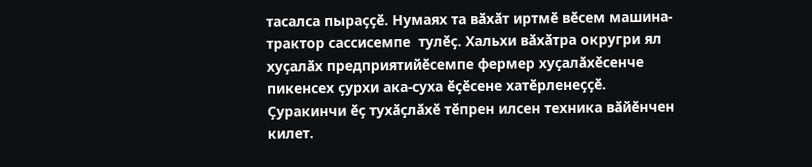тасалса пыраҫҫӗ. Нумаях та вӑхӑт иртмӗ вӗсем машина-трактор сассисемпе  тулӗҫ. Хальхи вӑхӑтра округри ял хуҫалӑх предприятийӗсемпе фермер хуҫалӑхӗсенче пикенсех ҫурхи ака-суха ӗҫӗсене хатӗрленеҫҫӗ. Ҫуракинчи ӗҫ тухӑҫлӑхӗ тӗпрен илсен техника вӑйӗнчен килет.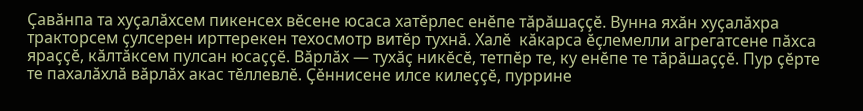Ҫавӑнпа та хуҫалӑхсем пикенсех вӗсене юсаса хатӗрлес енӗпе тӑрӑшаҫҫӗ. Вунна яхӑн хуҫалӑхра тракторсем ҫулсерен ирттерекен техосмотр витӗр тухнӑ. Халӗ  кӑкарса ӗҫлемелли агрегатсене пӑхса яраҫҫӗ, кӑлтӑксем пулсан юсаҫҫӗ. Вӑрлӑх — тухӑҫ никӗсӗ, тетпӗр те, ку енӗпе те тӑрӑшаҫҫӗ. Пур ҫӗрте те пахалӑхлӑ вӑрлӑх акас тӗллевлӗ. Ҫӗннисене илсе килеҫҫӗ, пуррине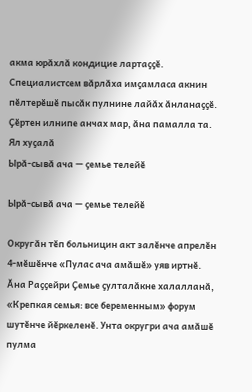акма юрӑхлӑ кондицие лартаҫҫӗ. Специалистсем вӑрлӑха имҫамласа акнин пӗлтерӗшӗ пысӑк пулнине лайӑх ӑнланаҫҫӗ. Ҫӗртен илнипе анчах мар, ӑна памалла та. Ял хуҫалӑ
Ырӑ-сывӑ ача — ҫемье телейӗ

Ырӑ-сывӑ ача — ҫемье телейӗ

Округӑн тӗп больницин акт залӗнче апрелӗн 4-мӗшӗнче «Пулас ача амӑшӗ» уяв иртнӗ. Ӑна Раҫҫейри Ҫемье ҫулталӑкне халалланӑ, «Крепкая семья: все беременным» форум шутӗнче йӗркеленӗ. Унта округри ача амӑшӗ пулма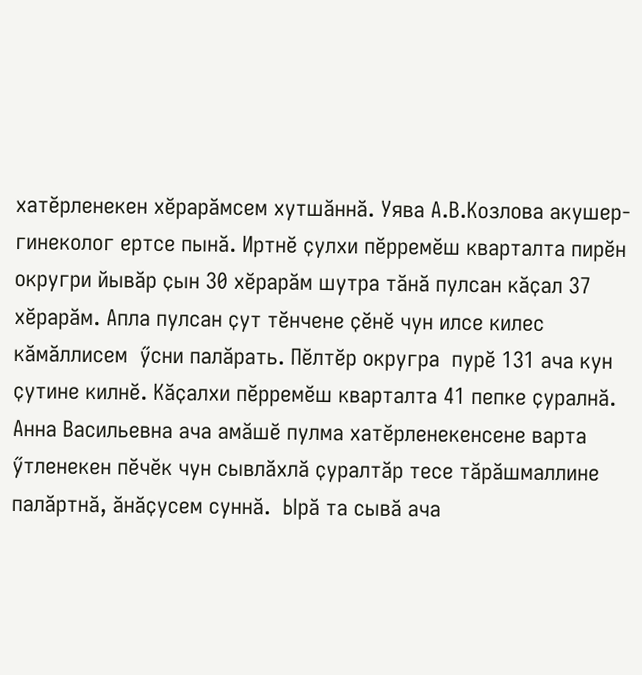хатӗрленекен хӗрарӑмсем хутшӑннӑ. Уява А.В.Козлова акушер-гинеколог ертсе пынӑ. Иртнӗ ҫулхи пӗрремӗш кварталта пирӗн округри йывӑр ҫын 30 хӗрарӑм шутра тӑнӑ пулсан кӑҫал 37 хӗрарӑм. Апла пулсан ҫут тӗнчене ҫӗнӗ чун илсе килес кӑмӑллисем  ӳсни палӑрать. Пӗлтӗр округра  пурӗ 131 ача кун ҫутине килнӗ. Кӑҫалхи пӗрремӗш кварталта 41 пепке ҫуралнӑ. Анна Васильевна ача амӑшӗ пулма хатӗрленекенсене варта ӳтленекен пӗчӗк чун сывлӑхлӑ ҫуралтӑр тесе тӑрӑшмаллине палӑртнӑ, ӑнӑҫусем суннӑ.  Ырӑ та сывӑ ача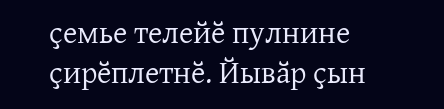ҫемье телейӗ пулнине ҫирӗплетнӗ. Йывӑр ҫын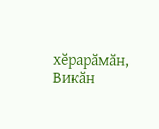хӗрарӑмӑн, Викӑн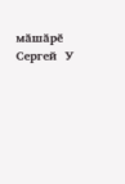мӑшӑрӗ Сергей  У